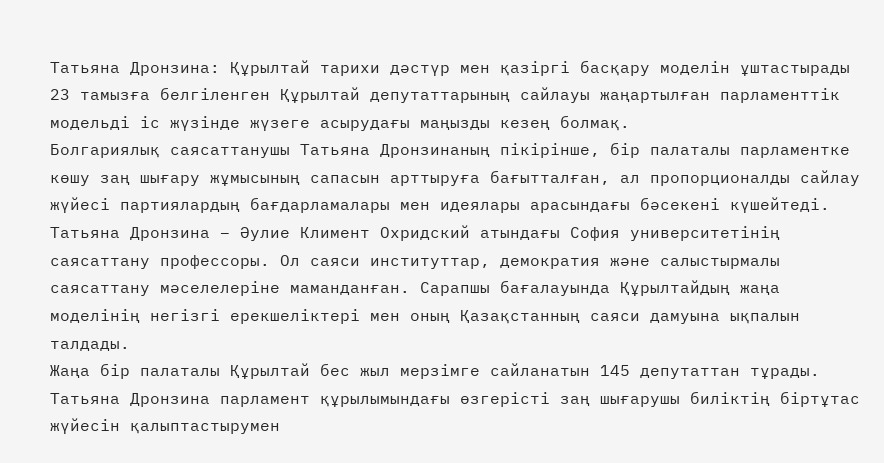Татьяна Дронзина: Құрылтай тарихи дәстүр мен қазіргі басқару моделін ұштастырады
23 тамызға белгіленген Құрылтай депутаттарының сайлауы жаңартылған парламенттік модельді іс жүзінде жүзеге асырудағы маңызды кезең болмақ.
Болгариялық саясаттанушы Татьяна Дронзинаның пікірінше, бір палаталы парламентке көшу заң шығару жұмысының сапасын арттыруға бағытталған, ал пропорционалды сайлау жүйесі партиялардың бағдарламалары мен идеялары арасындағы бәсекені күшейтеді.
Татьяна Дронзина – Әулие Климент Охридский атындағы София университетінің саясаттану профессоры. Ол саяси институттар, демократия және салыстырмалы саясаттану мәселелеріне маманданған. Сарапшы бағалауында Құрылтайдың жаңа моделінің негізгі ерекшеліктері мен оның Қазақстанның саяси дамуына ықпалын талдады.
Жаңа бір палаталы Құрылтай бес жыл мерзімге сайланатын 145 депутаттан тұрады. Татьяна Дронзина парламент құрылымындағы өзгерісті заң шығарушы биліктің біртұтас жүйесін қалыптастырумен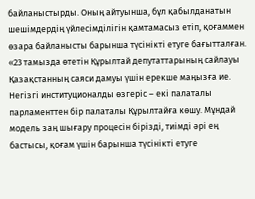байланыстырды. Оның айтуынша, бұл қабылданатын шешімдердің үйлесімділігін қамтамасыз етіп, қоғаммен өзара байланысты барынша түсінікті етуге бағытталған.
«23 тамызда өтетін Құрылтай депутаттарының сайлауы Қазақстанның саяси дамуы үшін ерекше маңызға ие. Негізгі институционалды өзгеріс – екі палаталы парламенттен бір палаталы Құрылтайға көшу. Мұндай модель заң шығару процесін бірізді, тиімді әрі ең бастысы, қоғам үшін барынша түсінікті етуге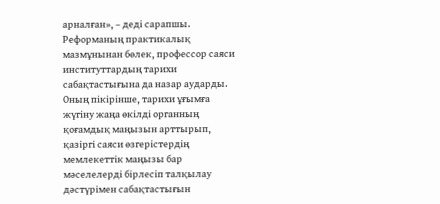арналған», – деді сарапшы.
Реформаның практикалық мазмұнынан бөлек, профессор саяси институттардың тарихи сабақтастығына да назар аударды. Оның пікірінше, тарихи ұғымға жүгіну жаңа өкілді органның қоғамдық маңызын арттырып, қазіргі саяси өзгерістердің мемлекеттік маңызы бар мәселелерді бірлесіп талқылау дәстүрімен сабақтастығын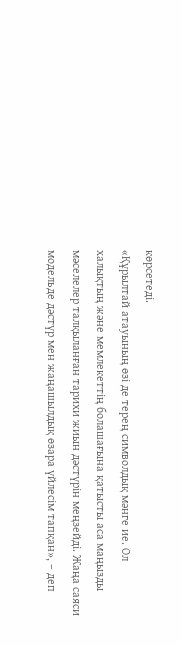көрсетеді.
«Құрылтай атауының өзі де терең символдық мәнге ие. Ол халықтың және мемлекеттің болашағына қатысты аса маңызды мәселелер талқыланған тарихи жиын дәстүрін меңзейді. Жаңа саяси модельде дәстүр мен жаңашылдық өзара үйлесім тапқан», – деп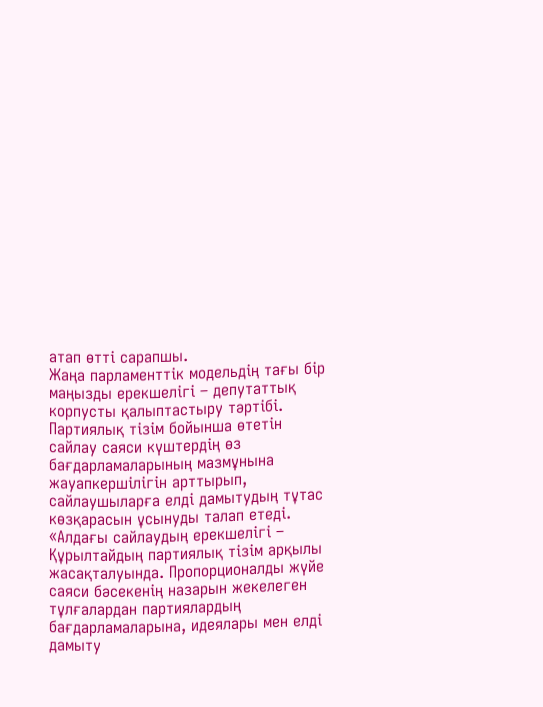атап өтті сарапшы.
Жаңа парламенттік модельдің тағы бір маңызды ерекшелігі – депутаттық корпусты қалыптастыру тәртібі. Партиялық тізім бойынша өтетін сайлау саяси күштердің өз бағдарламаларының мазмұнына жауапкершілігін арттырып, сайлаушыларға елді дамытудың тұтас көзқарасын ұсынуды талап етеді.
«Алдағы сайлаудың ерекшелігі – Құрылтайдың партиялық тізім арқылы жасақталуында. Пропорционалды жүйе саяси бәсекенің назарын жекелеген тұлғалардан партиялардың бағдарламаларына, идеялары мен елді дамыту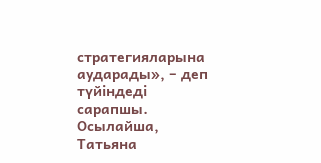стратегияларына аударады», – деп түйіндеді сарапшы.
Осылайша, Татьяна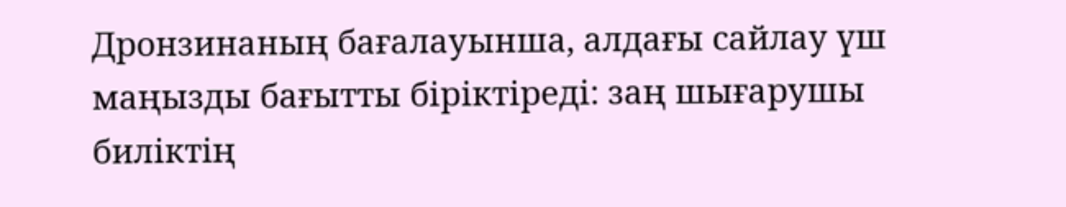Дронзинаның бағалауынша, алдағы сайлау үш маңызды бағытты біріктіреді: заң шығарушы биліктің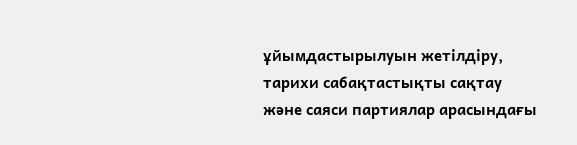ұйымдастырылуын жетілдіру, тарихи сабақтастықты сақтау және саяси партиялар арасындағы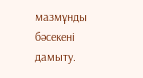мазмұнды бәсекені дамыту.